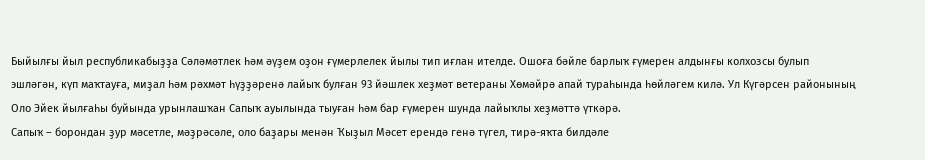Быйылғы йыл республикабыҙҙа Сәләмәтлек һәм әүҙем оҙон ғүмерлелек йылы тип иғлан ителде. Ошоға бәйле барлыҡ ғүмерен алдынғы колхозсы булып эшләгән, күп маҡтауға, миҙал һәм рәхмәт һүҙҙәренә лайыҡ булған 93 йәшлек хеҙмәт ветераны Хөмәйрә апай тураһында һөйләгем килә. Ул Күгәрсен районының Оло Эйек йылғаһы буйында урынлашҡан Сапыҡ ауылында тыуған һәм бар ғүмерен шунда лайыҡлы хеҙмәттә үткәрә.
Сапыҡ – борондан ҙур мәсетле, мәҙрәсәле, оло баҙары менән Ҡыҙыл Мәсет ерендә генә түгел, тирә-яҡта билдәле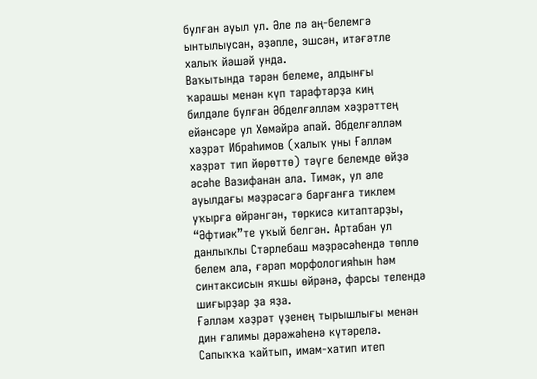булған ауыл ул. Әле лә аң-белемгә ынтылыусан, әҙәпле, эшсән, итәғәтле халыҡ йәшәй унда.
Ваҡытында тәрән белеме, алдынғы ҡарашы менән күп тарафтарҙа киң билдәле булған Әбделғәлләм хәҙрәттең ейәнсәре ул Хөмәйрә апай. Әбделғәлләм хәҙрәт Ибраһимов (халыҡ уны Ғәлләм хәҙрәт тип йөрөттө) тәүге белемде өйҙә әсәһе Вазифанан ала. Тимәк, ул әле ауылдағы мәҙрәсәгә барғанға тиклем уҡырға өйрәнгән, төркисә китаптарҙы, “Әфтиәк”те уҡый белгән. Артабан ул данлыҡлы Стәрлебаш мәҙрәсәһендә төплө белем ала, ғәрәп морфологияһын һәм синтаксисын яҡшы өйрәнә, фарсы телендә шиғырҙар ҙа яҙа.
Ғәлләм хәҙрәт үҙенең тырышлығы менән дин ғалимы дәрәжәһенә күтәрелә. Сапыҡҡа ҡайтып, имам-хатип итеп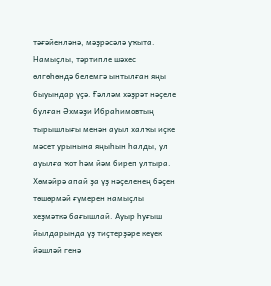тәғәйенләнә, мәҙрәсәлә уҡыта. Намыҫлы, тәртипле шәхес өлгөһөндә белемгә ынтылған яңы быуындар үҫә. Ғәлләм хәҙрәт нәҫеле булған Әхмәҙи Ибраһимовтың тырышлығы менән ауыл халҡы иҫке мәсет урынына яңыһын һалды, ул ауылға ҡот һәм йәм биреп ултыра.
Хөмәйрә апай ҙа үҙ нәҫеленең бәҫен төшөрмәй ғүмерен намыҫлы хеҙмәткә бағышлай. Ауыр һуғыш йылдарында үҙ тиҫтерҙәре кеүек йәшләй генә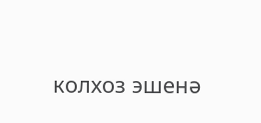колхоз эшенә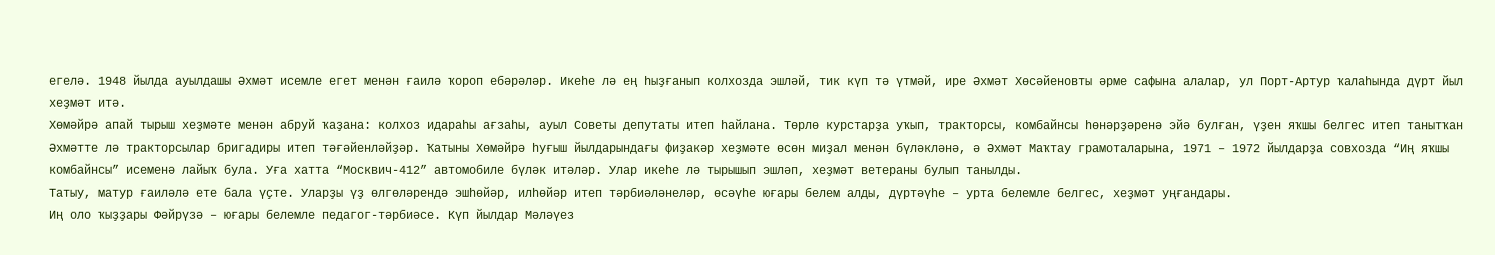егелә. 1948 йылда ауылдашы Әхмәт исемле егет менән ғаилә ҡороп ебәрәләр. Икеһе лә ең һыҙғанып колхозда эшләй, тик күп тә үтмәй, ире Әхмәт Хөсәйеновты әрме сафына алалар, ул Порт-Артур ҡалаһында дүрт йыл хеҙмәт итә.
Хөмәйрә апай тырыш хеҙмәте менән абруй ҡаҙана: колхоз идараһы ағзаһы, ауыл Советы депутаты итеп һайлана. Төрлө курстарҙа уҡып, тракторсы, комбайнсы һөнәрҙәренә эйә булған, үҙен яҡшы белгес итеп танытҡан Әхмәтте лә тракторсылар бригадиры итеп тәғәйенләйҙәр. Ҡатыны Хөмәйрә һуғыш йылдарындағы фиҙакәр хеҙмәте өсөн миҙал менән бүләкләнә, ә Әхмәт Маҡтау грамоталарына, 1971 – 1972 йылдарҙа совхозда “Иң яҡшы комбайнсы” исеменә лайыҡ була. Уға хатта “Москвич-412” автомобиле бүләк итәләр. Улар икеһе лә тырышып эшләп, хеҙмәт ветераны булып танылды.
Татыу, матур ғаиләлә ете бала үҫте. Уларҙы үҙ өлгөләрендә эшһөйәр, илһөйәр итеп тәрбиәләнеләр, өсәүһе юғары белем алды, дүртәүһе – урта белемле белгес, хеҙмәт уңғандары.
Иң оло ҡыҙҙары Фәйрүзә – юғары белемле педагог-тәрбиәсе. Күп йылдар Мәләүез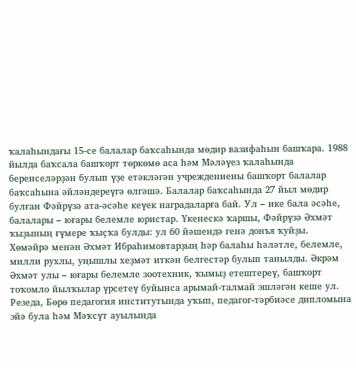ҡалаһындағы 15-се балалар баҡсаһында мөдир вазифаһын башҡара. 1988 йылда баҡсала башҡорт төркөмө аса һәм Мәләүез ҡалаһында беренселәрҙән булып үҙе етәкләгән учреждениены башҡорт балалар баҡсаһына әйләндереүгә өлгәшә. Балалар баҡсаһында 27 йыл мөдир булған Фәйрүзә ата-әсәһе кеүек наградаларға бай. Ул – ике бала әсәһе, балалары – юғары белемле юристар. Үкенескә ҡаршы, Фәйрүзә Әхмәт ҡыҙының ғүмере ҡыҫҡа булды: ул 60 йәшендә генә донъя ҡуйҙы.
Хөмәйрә менән Әхмәт Ибраһимовтарҙың һәр балаһы һәләтле, белемле, милли рухлы, уңышлы хеҙмәт иткән белгестәр булып танылды. Әкрәм Әхмәт улы – юғары белемле зоотехник, ҡымыҙ етештереү, башҡорт тоҡомло йылҡылар үрсетеү буйынса арымай-талмай эшләгән кеше ул.
Резеда, Бөрө педагогия институтында уҡып, педагог-тәрбиәсе дипломына эйә була һәм Мәҡсүт ауылында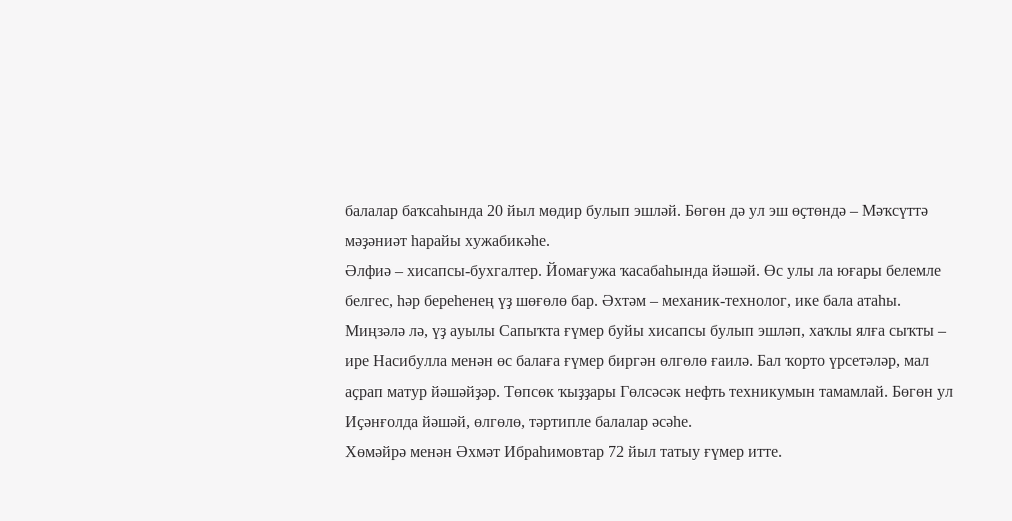балалар баҡсаһында 20 йыл мөдир булып эшләй. Бөгөн дә ул эш өҫтөндә – Мәҡсүттә мәҙәниәт һарайы хужабикәһе.
Әлфиә – хисапсы-бухгалтер. Йомағужа ҡасабаһында йәшәй. Өс улы ла юғары белемле белгес, һәр береһенең үҙ шөғөлө бар. Әхтәм – механик-технолог, ике бала атаһы. Миңзәлә лә, үҙ ауылы Сапыҡта ғүмер буйы хисапсы булып эшләп, хаҡлы ялға сыҡты – ире Насибулла менән өс балаға ғүмер биргән өлгөлө ғаилә. Бал ҡорто үрсетәләр, мал аҫрап матур йәшәйҙәр. Төпсөк ҡыҙҙары Гөлсәсәк нефть техникумын тамамлай. Бөгөн ул Иҫәнғолда йәшәй, өлгөлө, тәртипле балалар әсәһе.
Хөмәйрә менән Әхмәт Ибраһимовтар 72 йыл татыу ғүмер итте.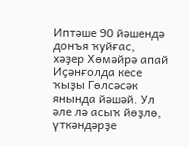Иптәше 90 йәшендә донъя ҡуйғас, хәҙер Хөмәйрә апай Иҫәнғолда кесе ҡыҙы Гөлсәсәк янында йәшәй. Ул әле лә асыҡ йөҙлө, үткәндәрҙе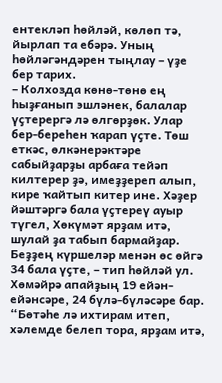ентекләп һөйләй, көлөп тә, йырлап та ебәрә. Уның һөйләгәндәрен тыңлау – үҙе бер тарих.
– Колхозда көнө-төнө ең һыҙғанып эшләнек, балалар үҫтерергә лә өлгөрҙөк. Улар бер-береһен ҡарап үҫте. Төш еткәс, өлкәнерәктәре сабыйҙарҙы арбаға тейәп килтерер ҙә, имеҙҙереп алып, кире ҡайтып китер ине. Хәҙер йәштәргә бала үҫтереү ауыр түгел, Хөкүмәт ярҙам итә, шулай ҙа табып бармайҙар. Беҙҙең күршеләр менән өс өйгә 34 бала үҫте, – тип һөйләй ул.
Хөмәйрә апайҙың 19 ейән-ейәнсәре, 24 бүлә-бүләсәре бар. “Бөтәһе лә ихтирам итеп, хәлемде белеп тора, ярҙам итә,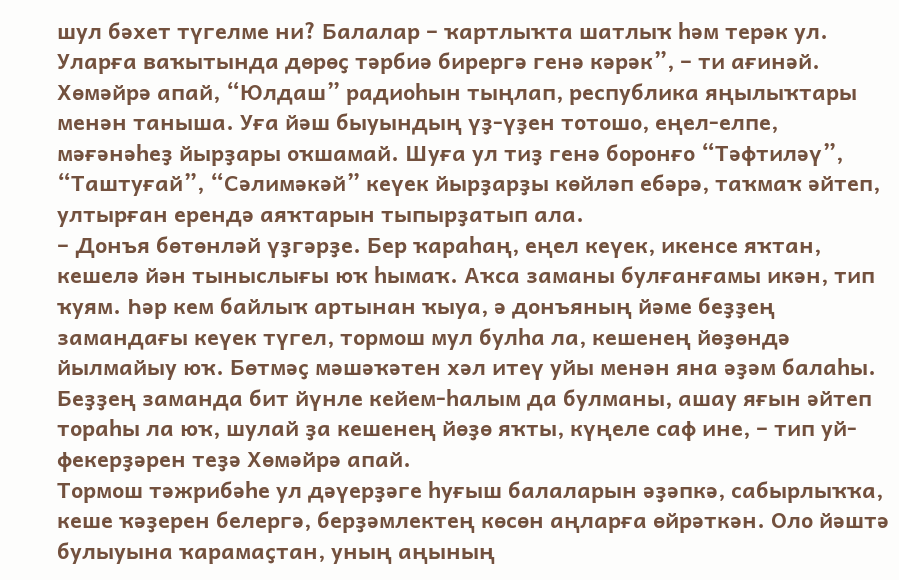шул бәхет түгелме ни? Балалар – ҡартлыҡта шатлыҡ һәм терәк ул. Уларға ваҡытында дөрөҫ тәрбиә бирергә генә кәрәк”, – ти ағинәй.
Хөмәйрә апай, “Юлдаш” радиоһын тыңлап, республика яңылыҡтары менән таныша. Уға йәш быуындың үҙ-үҙен тотошо, еңел-елпе, мәғәнәһеҙ йырҙары оҡшамай. Шуға ул тиҙ генә боронғо “Тәфтиләү”, “Таштуғай”, “Сәлимәкәй” кеүек йырҙарҙы көйләп ебәрә, таҡмаҡ әйтеп, ултырған ерендә аяҡтарын тыпырҙатып ала.
– Донъя бөтөнләй үҙгәрҙе. Бер ҡараһаң, еңел кеүек, икенсе яҡтан, кешелә йән тыныслығы юҡ һымаҡ. Аҡса заманы булғанғамы икән, тип ҡуям. Һәр кем байлыҡ артынан ҡыуа, ә донъяның йәме беҙҙең замандағы кеүек түгел, тормош мул булһа ла, кешенең йөҙөндә йылмайыу юҡ. Бөтмәҫ мәшәҡәтен хәл итеү уйы менән яна әҙәм балаһы. Беҙҙең заманда бит йүнле кейем-һалым да булманы, ашау яғын әйтеп тораһы ла юҡ, шулай ҙа кешенең йөҙө яҡты, күңеле саф ине, – тип уй-фекерҙәрен теҙә Хөмәйрә апай.
Тормош тәжрибәһе ул дәүерҙәге һуғыш балаларын әҙәпкә, сабырлыҡҡа, кеше ҡәҙерен белергә, берҙәмлектең көсөн аңларға өйрәткән. Оло йәштә булыуына ҡарамаҫтан, уның аңының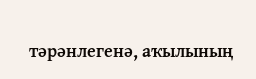тәрәнлегенә, аҡылының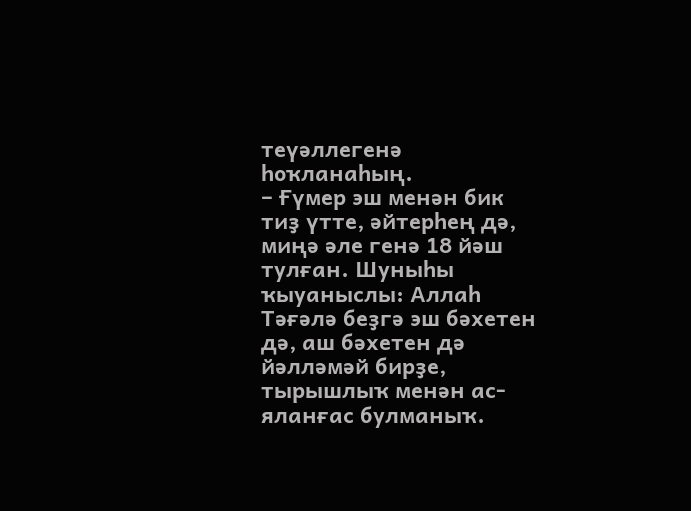теүәллегенә һоҡланаһың.
– Ғүмер эш менән бик тиҙ үтте, әйтерһең дә, миңә әле генә 18 йәш тулған. Шуныһы ҡыуаныслы: Аллаһ Тәғәлә беҙгә эш бәхетен дә, аш бәхетен дә йәлләмәй бирҙе, тырышлыҡ менән ас-яланғас булманыҡ.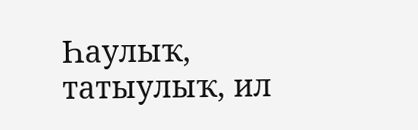Һаулыҡ, татыулыҡ, ил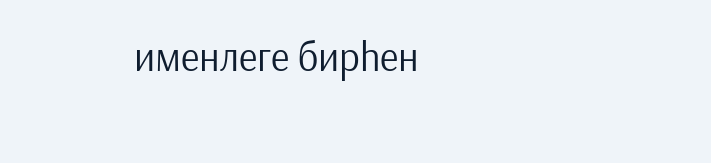именлеге бирһен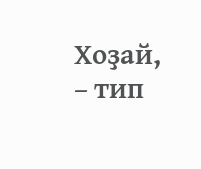Хоҙай, – тип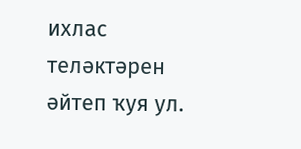ихлас теләктәрен әйтеп ҡуя ул.